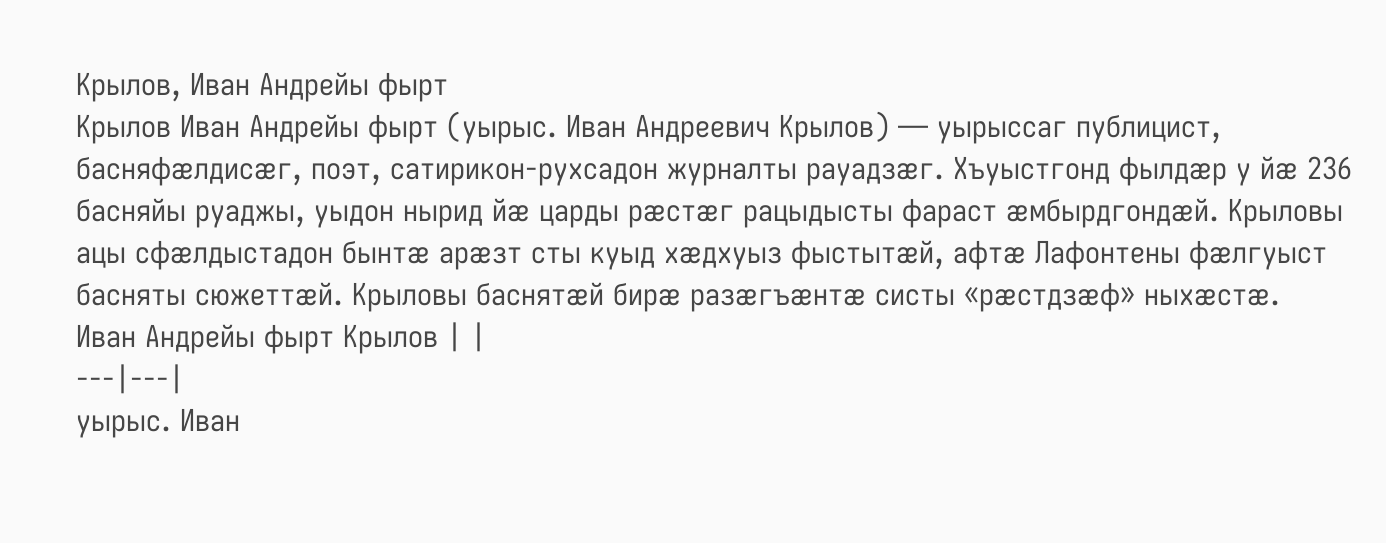Крылов, Иван Андрейы фырт
Крылов Иван Андрейы фырт (уырыс. Иван Андреевич Крылов) — уырыссаг публицист, басняфæлдисæг, поэт, сатирикон-рухсадон журналты рауадзæг. Хъуыстгонд фылдæр у йæ 236 басняйы руаджы, уыдон нырид йæ царды рæстæг рацыдысты фараст æмбырдгондæй. Крыловы ацы сфæлдыстадон бынтæ арæзт сты куыд хæдхуыз фыстытæй, афтæ Лафонтены фæлгуыст басняты сюжеттæй. Крыловы баснятæй бирæ разæгъæнтæ систы «рæстдзæф» ныхæстæ.
Иван Андрейы фырт Крылов | |
---|---|
уырыс. Иван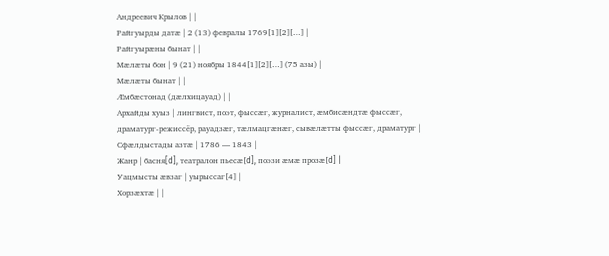Андреевич Крылов | |
Райгуырды датæ | 2 (13) февралы 1769[1][2][…] |
Райгуырæны бынат | |
Мæлæты бон | 9 (21) ноябры 1844[1][2][…] (75 азы) |
Мæлæты бынат | |
Æмбæстонад (дæлхицауад) | |
Архайды хуыз | лингвист, поэт, фыссæг, журналист, æмбисæндтæ фыссæг, драматург-режиссёр, рауадзæг, тæлмацгæнæг, сывæлæтты фыссæг, драматург |
Сфæлдыстады азтæ | 1786 — 1843 |
Жанр | басня[d], театралон пьесæ[d], поэзи æмæ прозæ[d] |
Уацмысты æвзаг | уырыссаг[4] |
Хорзæхтæ | |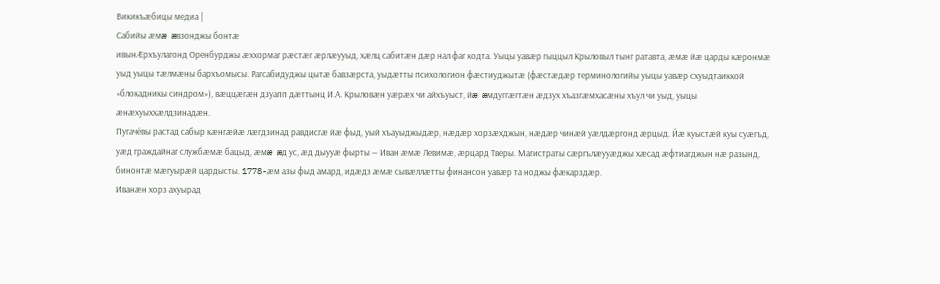Викикъæбицы медиа |
Сабийы æмæ æвзонджы бонтæ
ивынÆрхъулагонд Оренбурджы æххормаг рæстæг æрлæууыд, хæлц сабитæн дæр нал фаг кодта. Уыцы уавæр гыццыл Крыловыл тынг ратавта, æмæ йæ царды кæронмæ уыд уыцы тæлмæны бархъомысы. Рагсабидуджы цытæ бавзæрста, уыдæтты психологион фæстиуджытæ (фæстæдæр терминологийы уыцы уавæр схуыдтаиккой «блокадникы синдром»), вæццæгæн дзуапп дæттынц И.А. Крыловæн уæрæх чи айхъуыст, йæ æмдуггæгтæн æдзух хъазгæмхасæны хъул чи уыд, уыцы æнæхуыххæлдзинадæн.
Пугачёвы растад сабыр кæнгæйæ лæгдзинад равдисгæ йæ фыд, уый хъауыджыдæр, нæдæр хорзæхджын, нæдæр чинæй уæлдæргонд æрцыд. Йæ куыстæй куы суæгъд, уæд граждайнаг службæмæ бацыд, æмæ æд ус, æд дыууæ фырты — Иван æмæ Левимæ, æрцард Тверы. Магистраты сæргълæууæджы хæсад æфтиагджын нæ разынд, бинонтæ мæгуырæй цардысты. 1778-æм азы фыд амард, идæдз æмæ сывæллæтты финансон уавæр та ноджы фæкарздæр.
Иванæн хорз ахуырад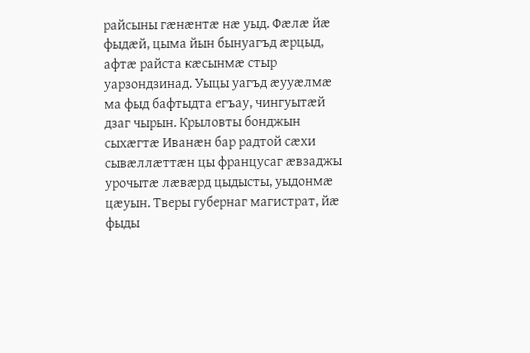райсыны гæнæнтæ нæ уыд. Фæлæ йæ фыдæй, цыма йын бынуагъд æрцыд, афтæ райста кæсынмæ стыр уарзондзинад. Уыцы уагъд æууæлмæ ма фыд бафтыдта егъау, чингуытæй дзаг чырын. Крыловты бонджын сыхæгтæ Иванæн бар радтой сæхи сывæллæттæн цы францусаг æвзаджы урочытæ лæвæрд цыдысты, уыдонмæ цæуын. Тверы губернаг магистрат, йæ фыды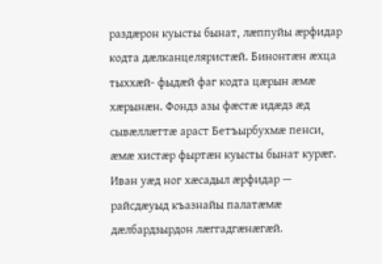раздæрон куысты бынат, лæппуйы æрфидар кодта дæлканцеляристæй. Бинонтæн æхца тыххæй- фыдæй фаг кодта цæрын æмæ хæрынæн. Фондз азы фæстæ идæдз æд сывæллæттæ араст Бетъырбухмæ пенси, æмæ хистæр фыртæн куысты бынат курæг. Иван уæд ног хæсадыл æрфидар — райсдæуыд къазнайы палатæмæ дæлбардзырдон лæггадгæнæгæй.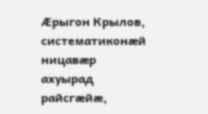Æрыгон Крылов, систематиконæй ницавæр ахуырад райсгæйæ,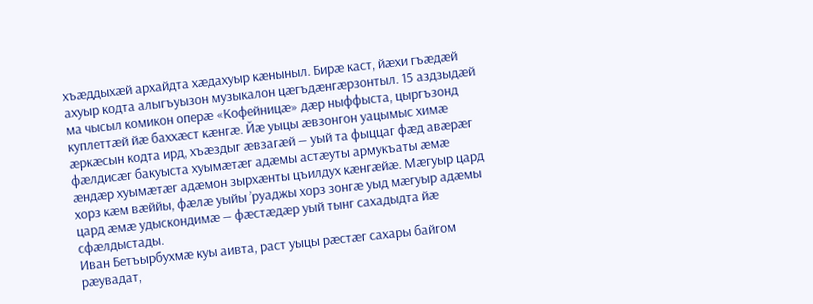хъæддыхæй архайдта хæдахуыр кæныныл. Бирæ каст, йæхи гъæдæй ахуыр кодта алыгъуызон музыкалон цæгъдæнгæрзонтыл. 15 аздзыдæй ма чысыл комикон оперæ «Кофейницæ» дæр ныффыста, цыргъзонд куплеттæй йæ баххæст кæнгæ. Йæ уыцы æвзонгон уацымыс химæ æркæсын кодта ирд, хъæздыг æвзагæй — уый та фыццаг фæд авæрæг фæлдисæг бакуыста хуымæтæг адæмы астæуты армукъаты æмæ æндæр хуымæтæг адæмон зырхæнты цъилдух кæнгæйæ. Мæгуыр цард хорз кæм вæййы, фæлæ уыйы ’руаджы хорз зонгæ уыд мæгуыр адæмы цард æмæ удыскондимæ — фæстæдæр уый тынг сахадыдта йæ сфæлдыстады.
Иван Бетъырбухмæ куы аивта, раст уыцы рæстæг сахары байгом рæувадат,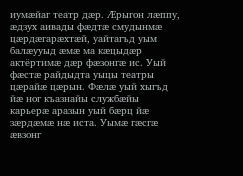иумæйаг театр дæр. Æрыгон лæппу, æдзух аивады фæдтæ смудынмæ цæрдæгарæхтæй, уайтагъд уым балæууыд æмæ ма кæцыдæр актёртимæ дæр фæзонгæ ис. Уый фæстæ райдыдта уыцы театры цæрайæ цæрын. Фæлæ уый хыгъд йæ ног къазнайы службæйы карьерæ аразын уый бæрц йæ зæрдæмæ нæ иста. Уымæ гæсгæ æвзонг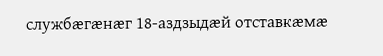службæгæнæг 18-аздзыдæй отставкæмæ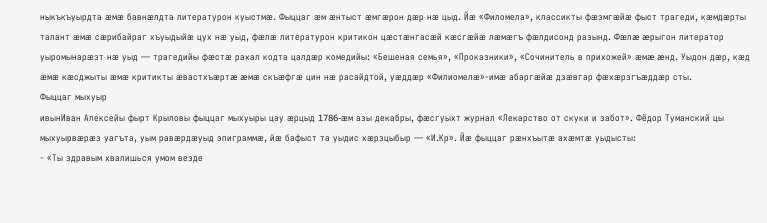ныкъкъуырдта æмæ бавнæлдта литературон куыстмæ. Фыццаг æм æнтыст æмгæрон дæр нæ цыд. Йæ «Филомела», классикты фæзмгæйæ фыст трагеди, кæмдæрты талант æмæ сæрибайраг хъуыдыйæ цух нæ уыд, фæлæ литературон критикон цæстæнгасæй кæсгæйæ лæмæгъ фæлдисонд разынд. Фæлæ æрыгон литератор уыромынарæзт нæ уыд — трагедийы фæстæ рахал кодта цалдæр комедийы: «Бешеная семья», «Проказники», «Сочинитель в прихожей» æмæ æнд. Уыдон дæр, кæд æмæ кæсджыты æмæ критикты æвастхъæртæ æмæ скъæфгæ цин нæ расайдтой, уæддæр «Филиомелæ»-имæ абаргæйæ дзæвгар фæхæрзгъæддæр сты.
Фыццаг мыхуыр
ивынИван Алексейы фырт Крыловы фыццаг мыхуыры цау æрцыд 1786-æм азы декабры, фæсгуыхт журнал «Лекарство от скуки и забот». Фёдор Туманский цы мыхуырвæрæз уагъта, уым равæрдæуыд эпиграммæ, йæ бафыст та уыдис хæрзцыбыр — «И.Кр». Йæ фыццаг рæнхъытæ ахæмтæ уыдысты:
- «Ты здравым хвалишься умом везде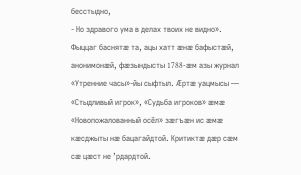бесстыдно,
- Но здравого ума в делах твоих не видно».
Фыццаг баснятæ та, ацы хатт æнæ бафыстæй, анонимонæй, фæзындысты 1788-æм азы журнал «Утренние часы»-йы сыфтыл. Æртæ уацмысы — «Стыдливый игрок», «Судьба игроков» æмæ «Новопожалованный осёл» зæгъæн ис æмæ кæсджыты нæ бацагайдтой. Критиктæ дæр сæм сæ цæст не ’рдардтой.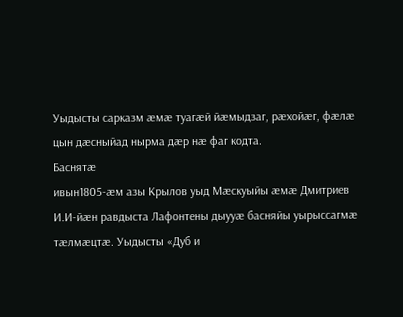Уыдысты сарказм æмæ туагæй йæмыдзаг, рæхойæг, фæлæ цын дæсныйад нырма дæр нæ фаг кодта.
Баснятæ
ивын1805-æм азы Крылов уыд Мæскуыйы æмæ Дмитриев И.И-йæн равдыста Лафонтены дыууæ басняйы уырыссагмæ тæлмæцтæ. Уыдысты «Дуб и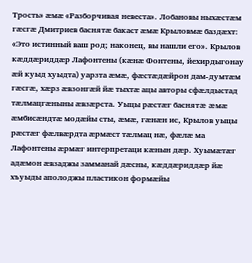Трость» æмæ «Разборчивая невеста». Лобановы ныхæстæм гæсгæ Дмитриев баснятæ бакаст æмæ Крыловмæ баздæхт: «Это истинный ваш род; наконец, вы нашли его». Крылов кæддæриддæр Лафонтены (кæнæ Фонтены, йехирдыгонау æй куыд хуыдта) уарзта æмæ, фæстæдæйрон дам-думтæм гæсгæ, хæрз æвзонгæй йæ тыхтæ ацы авторы сфæлдыстад тæлмацгæныны æвзæрста. Уыцы рæстæг баснятæ æмæ æмбисæндтæ модæйы сты, æмæ, гæнæн ис, Крылов уыцы рæстæг фæлвæрдта æрмæст тæлмац нæ, фæлæ ма Лафонтены æрмæг интерпретаци кæнын дæр. Хуымæтæг адæмон æвзаджы замманай дæсны, кæддæриддæр йæ хъуыды аполоджы пластикон формæйы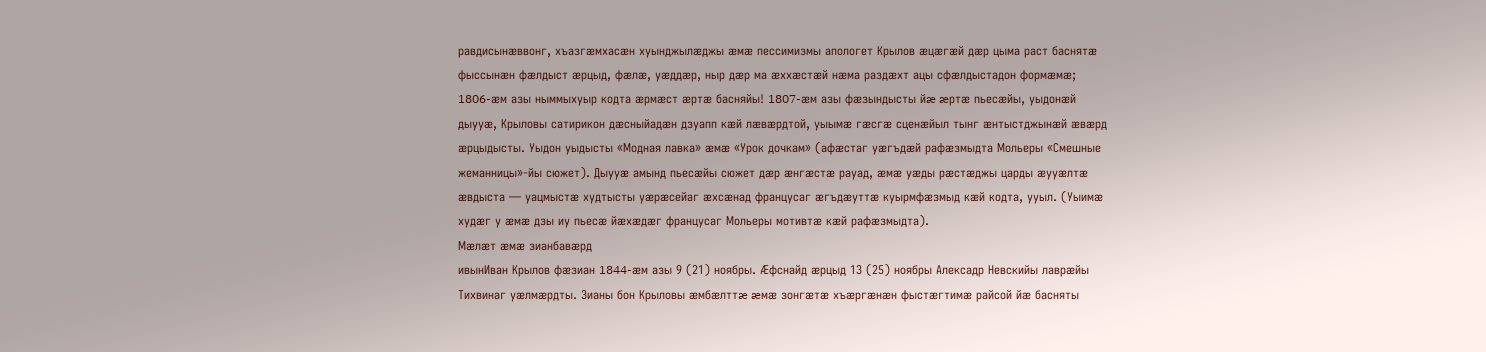равдисынæввонг, хъазгæмхасæн хуынджылæджы æмæ пессимизмы апологет Крылов æцæгæй дæр цыма раст баснятæ фыссынæн фæлдыст æрцыд, фæлæ, уæддæр, ныр дæр ма æххæстæй нæма раздæхт ацы сфæлдыстадон формæмæ; 1806-æм азы ныммыхуыр кодта æрмæст æртæ басняйы! 1807-æм азы фæзындысты йæ æртæ пьесæйы, уыдонæй дыууæ, Крыловы сатирикон дæсныйадæн дзуапп кæй лæвæрдтой, уыымæ гæсгæ сценæйыл тынг æнтыстджынæй æвæрд æрцыдысты. Уыдон уыдысты «Модная лавка» æмæ «Урок дочкам» (афæстаг уæгъдæй рафæзмыдта Мольеры «Смешные жеманницы»-йы сюжет). Дыууæ амынд пьесæйы сюжет дæр æнгæстæ рауад, æмæ уæды рæстæджы царды æууæлтæ æвдыста — уацмыстæ худтысты уæрæсейаг æхсæнад францусаг æгъдæуттæ куырмфæзмыд кæй кодта, ууыл. (Уыимæ худæг у æмæ дзы иу пьесæ йæхæдæг францусаг Мольеры мотивтæ кæй рафæзмыдта).
Мæлæт æмæ зианбавæрд
ивынИван Крылов фæзиан 1844-æм азы 9 (21) ноябры. Æфснайд æрцыд 13 (25) ноябры Алексадр Невскийы лаврæйы Тихвинаг уæлмæрдты. Зианы бон Крыловы æмбæлттæ æмæ зонгæтæ хъæргæнæн фыстæгтимæ райсой йæ басняты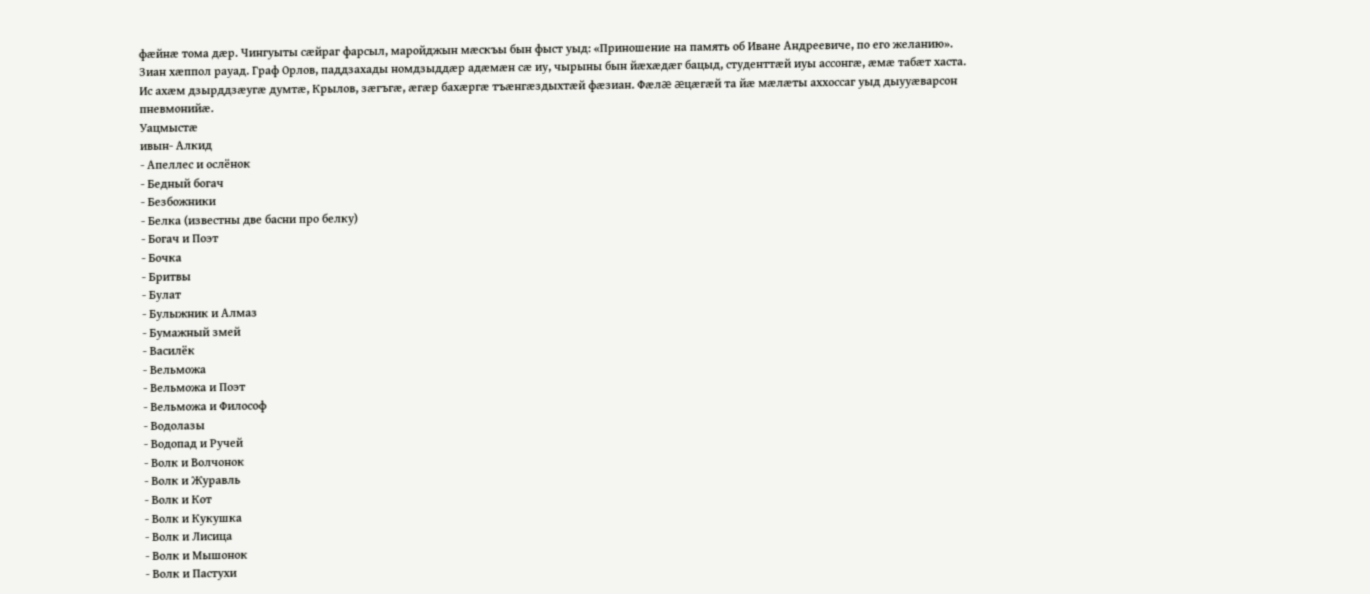фæйнæ тома дæр. Чингуыты сæйраг фарсыл, маройджын мæскъы бын фыст уыд: «Приношение на память об Иване Андреевиче, по его желанию». Зиан хæппол рауад. Граф Орлов, паддзахады номдзыддæр адæмæн сæ иу, чырыны бын йæхæдæг бацыд, студенттæй иуы ассонгæ, æмæ табæт хаста.
Ис ахæм дзырддзæугæ думтæ, Крылов, зæгъгæ, æгæр бахæргæ тъæнгæздыхтæй фæзиан. Фæлæ æцæгæй та йæ мæлæты аххоссаг уыд дыууæварсон пневмонийæ.
Уацмыстæ
ивын- Алкид
- Апеллес и ослёнок
- Бедный богач
- Безбожники
- Белка (известны две басни про белку)
- Богач и Поэт
- Бочка
- Бритвы
- Булат
- Булыжник и Алмаз
- Бумажный змей
- Василёк
- Вельможа
- Вельможа и Поэт
- Вельможа и Философ
- Водолазы
- Водопад и Ручей
- Волк и Волчонок
- Волк и Журавль
- Волк и Кот
- Волк и Кукушка
- Волк и Лисица
- Волк и Мышонок
- Волк и Пастухи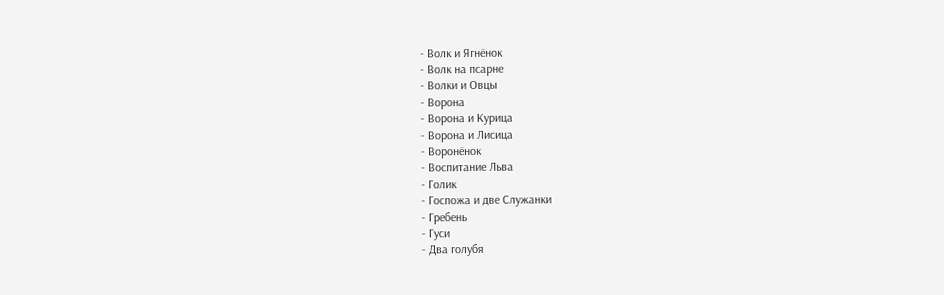- Волк и Ягнёнок
- Волк на псарне
- Волки и Овцы
- Ворона
- Ворона и Курица
- Ворона и Лисица
- Воронёнок
- Воспитание Льва
- Голик
- Госпожа и две Служанки
- Гребень
- Гуси
- Два голубя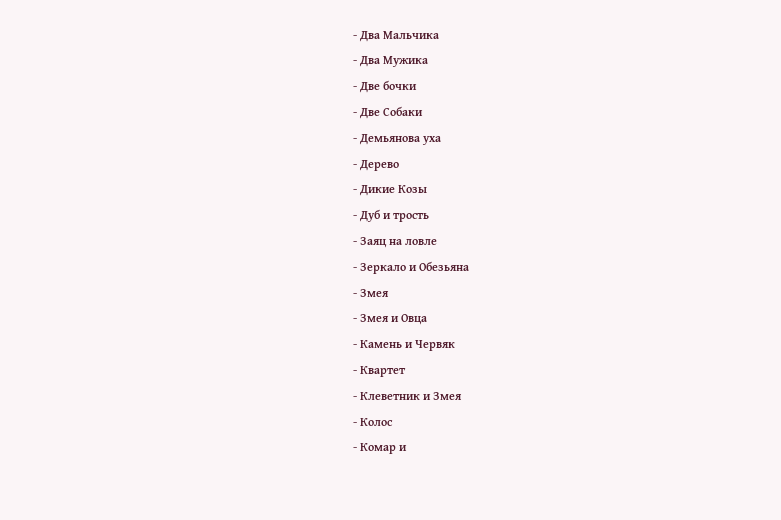- Два Мальчика
- Два Мужика
- Две бочки
- Две Собаки
- Демьянова уха
- Дерево
- Дикие Козы
- Дуб и трость
- Заяц на ловле
- Зеркало и Обезьяна
- Змея
- Змея и Овца
- Камень и Червяк
- Квартет
- Клеветник и Змея
- Колос
- Комар и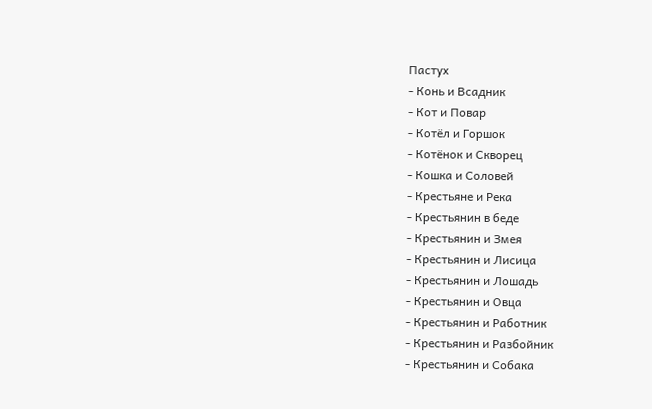Пастух
- Конь и Всадник
- Кот и Повар
- Котёл и Горшок
- Котёнок и Скворец
- Кошка и Соловей
- Крестьяне и Река
- Крестьянин в беде
- Крестьянин и Змея
- Крестьянин и Лисица
- Крестьянин и Лошадь
- Крестьянин и Овца
- Крестьянин и Работник
- Крестьянин и Разбойник
- Крестьянин и Собака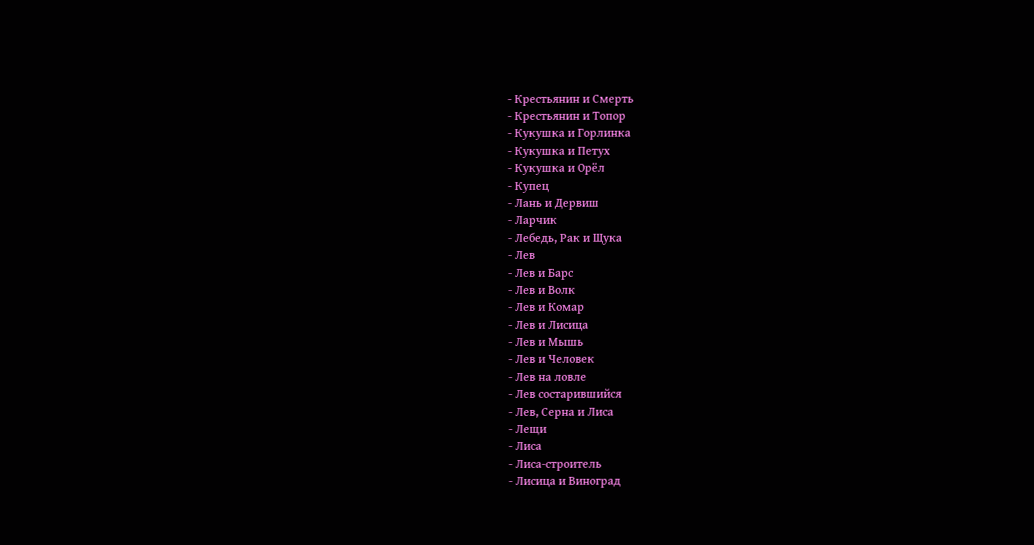- Крестьянин и Смерть
- Крестьянин и Топор
- Кукушка и Горлинка
- Кукушка и Петух
- Кукушка и Орёл
- Купец
- Лань и Дервиш
- Ларчик
- Лебедь, Рак и Щука
- Лев
- Лев и Барс
- Лев и Волк
- Лев и Комар
- Лев и Лисица
- Лев и Мышь
- Лев и Человек
- Лев на ловле
- Лев состарившийся
- Лев, Серна и Лиса
- Лещи
- Лиса
- Лиса-строитель
- Лисица и Виноград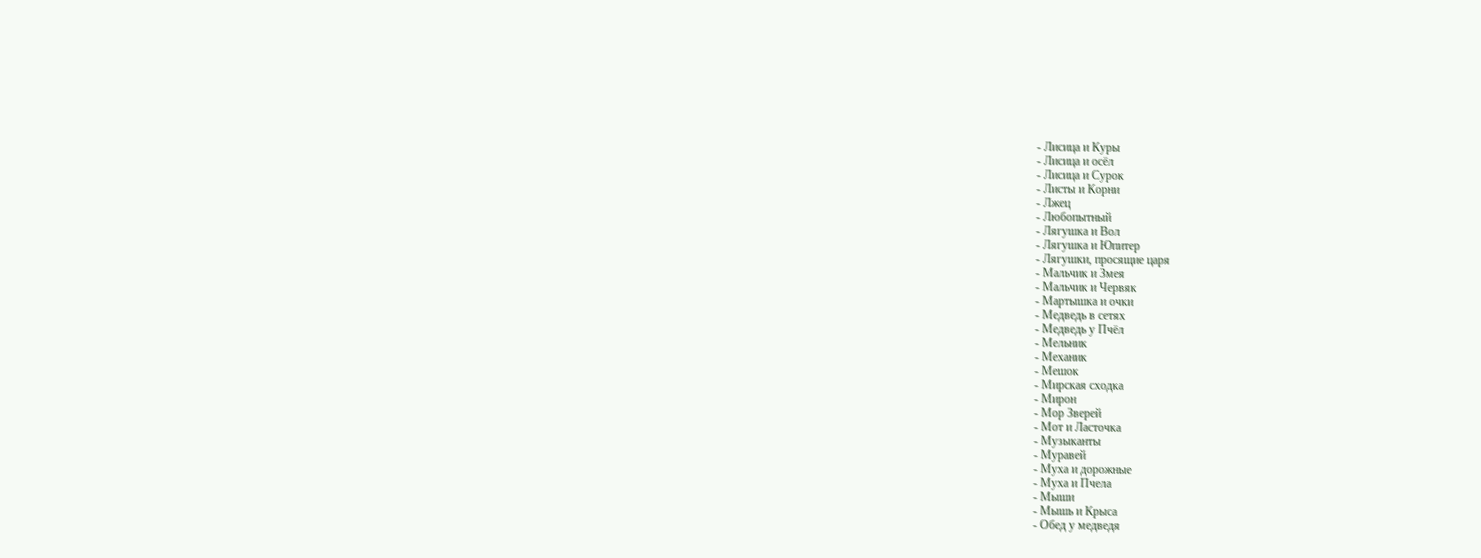- Лисица и Куры
- Лисица и осёл
- Лисица и Сурок
- Листы и Корни
- Лжец
- Любопытный
- Лягушка и Вол
- Лягушка и Юпитер
- Лягушки, просящие царя
- Мальчик и Змея
- Мальчик и Червяк
- Мартышка и очки
- Медведь в сетях
- Медведь у Пчёл
- Мельник
- Механик
- Мешок
- Мирская сходка
- Мирон
- Мор Зверей
- Мот и Ласточка
- Музыканты
- Муравей
- Муха и дорожные
- Муха и Пчела
- Мыши
- Мышь и Крыса
- Обед у медведя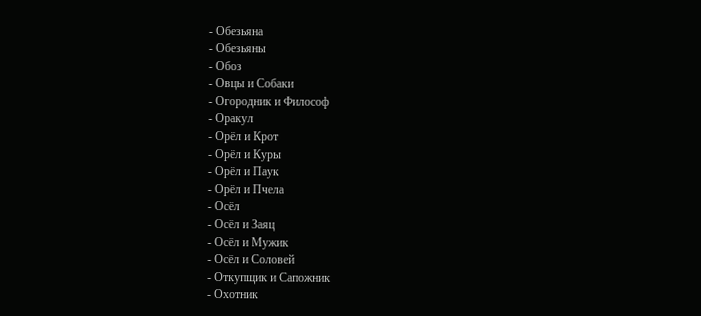- Обезьяна
- Обезьяны
- Обоз
- Овцы и Собаки
- Огородник и Философ
- Оракул
- Орёл и Крот
- Орёл и Куры
- Орёл и Паук
- Орёл и Пчела
- Осёл
- Осёл и Заяц
- Осёл и Мужик
- Осёл и Соловей
- Откупщик и Сапожник
- Охотник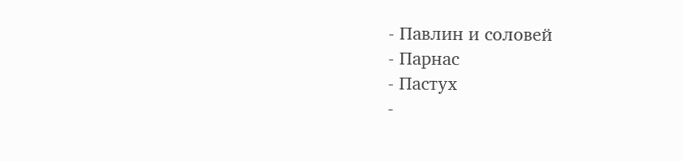- Павлин и соловей
- Парнас
- Пастух
-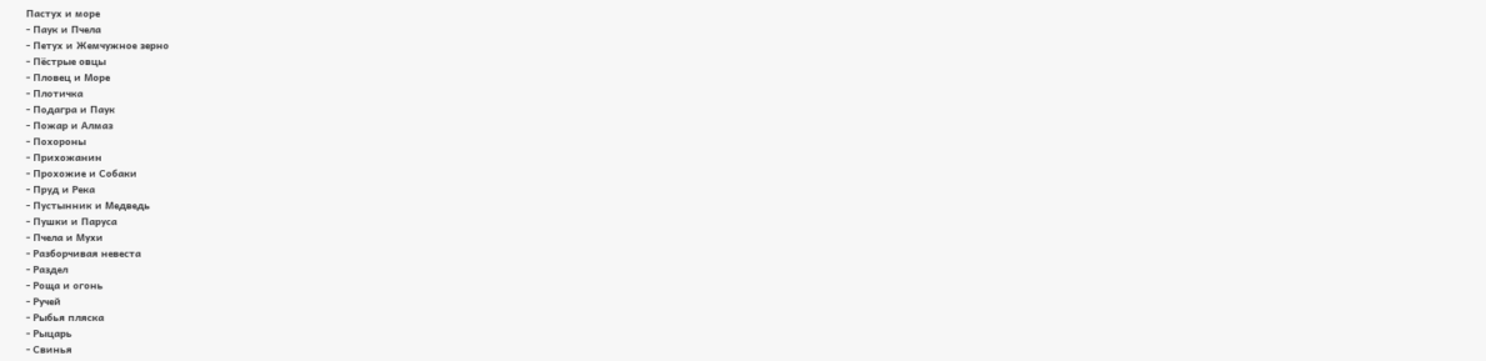Пастух и море
- Паук и Пчела
- Петух и Жемчужное зерно
- Пёстрые овцы
- Пловец и Море
- Плотичка
- Подагра и Паук
- Пожар и Алмаз
- Похороны
- Прихожанин
- Прохожие и Собаки
- Пруд и Река
- Пустынник и Медведь
- Пушки и Паруса
- Пчела и Мухи
- Разборчивая невеста
- Раздел
- Роща и огонь
- Ручей
- Рыбья пляска
- Рыцарь
- Свинья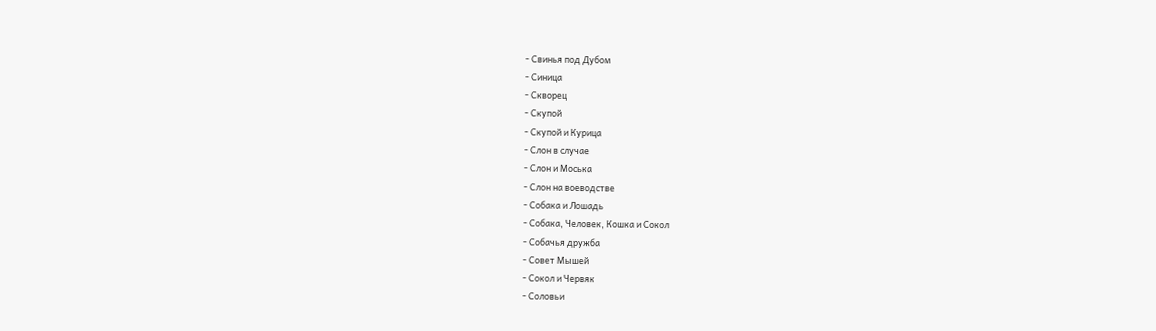- Свинья под Дубом
- Синица
- Скворец
- Скупой
- Скупой и Курица
- Слон в случае
- Слон и Моська
- Слон на воеводстве
- Собака и Лошадь
- Собака, Человек, Кошка и Сокол
- Собачья дружба
- Совет Мышей
- Сокол и Червяк
- Соловьи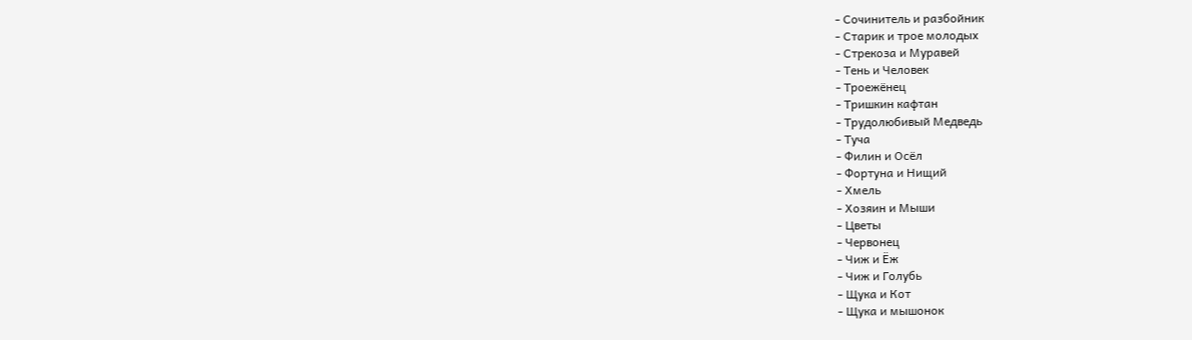- Сочинитель и разбойник
- Старик и трое молодых
- Стрекоза и Муравей
- Тень и Человек
- Троежёнец
- Тришкин кафтан
- Трудолюбивый Медведь
- Туча
- Филин и Осёл
- Фортуна и Нищий
- Хмель
- Хозяин и Мыши
- Цветы
- Червонец
- Чиж и Ёж
- Чиж и Голубь
- Щука и Кот
- Щука и мышонок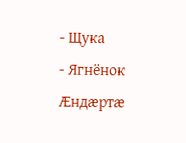- Щука
- Ягнёнок
Æндæртæ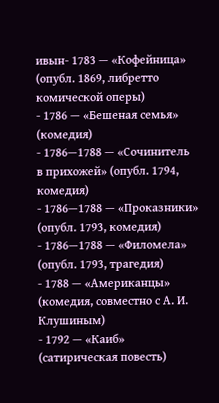ивын- 1783 — «Кофейница» (опубл. 1869, либретто комической оперы)
- 1786 — «Бешеная семья» (комедия)
- 1786—1788 — «Сочинитель в прихожей» (опубл. 1794, комедия)
- 1786—1788 — «Проказники» (опубл. 1793, комедия)
- 1786—1788 — «Филомела» (опубл. 1793, трагедия)
- 1788 — «Американцы» (комедия, совместно с А. И. Клушиным)
- 1792 — «Каиб» (сатирическая повесть)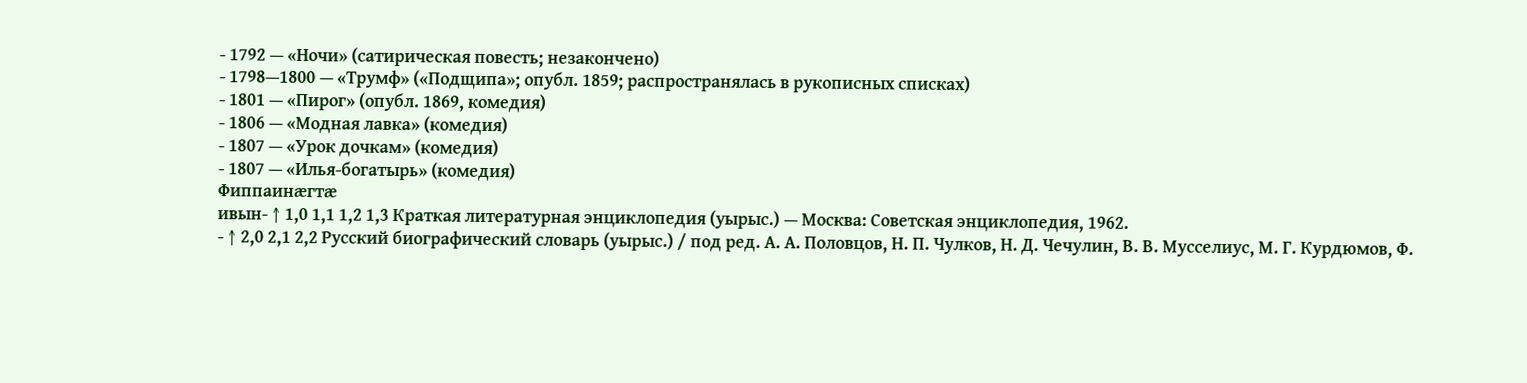- 1792 — «Ночи» (сатирическая повесть; незакончено)
- 1798—1800 — «Трумф» («Подщипа»; опубл. 1859; распространялась в рукописных списках)
- 1801 — «Пирог» (опубл. 1869, комедия)
- 1806 — «Модная лавка» (комедия)
- 1807 — «Урок дочкам» (комедия)
- 1807 — «Илья-богатырь» (комедия)
Фиппаинæгтæ
ивын- ↑ 1,0 1,1 1,2 1,3 Краткая литературная энциклопедия (уырыс.) — Москва: Советская энциклопедия, 1962.
- ↑ 2,0 2,1 2,2 Русский биографический словарь (уырыс.) / под ред. А. А. Половцов, Н. П. Чулков, Н. Д. Чечулин, В. В. Мусселиус, М. Г. Курдюмов, Ф.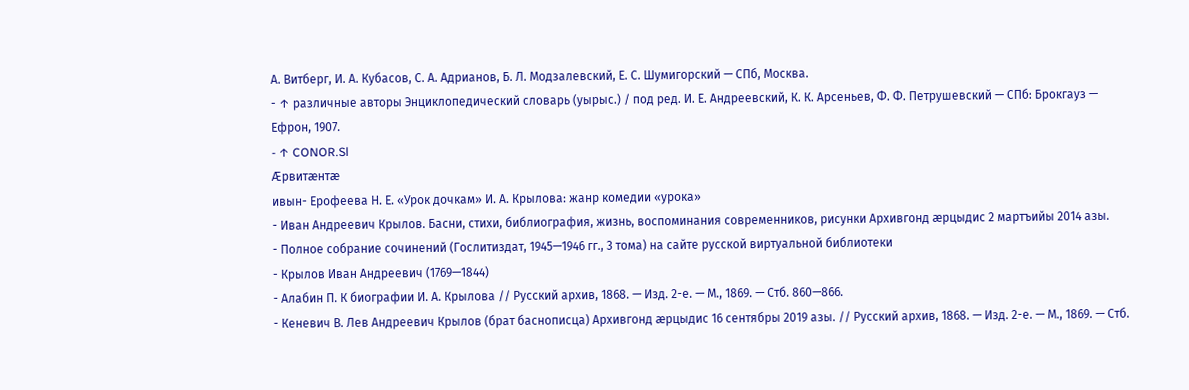А. Витберг, И. А. Кубасов, С. А. Адрианов, Б. Л. Модзалевский, Е. С. Шумигорский — СПб, Москва.
- ↑ различные авторы Энциклопедический словарь (уырыс.) / под ред. И. Е. Андреевский, К. К. Арсеньев, Ф. Ф. Петрушевский — СПб: Брокгауз — Ефрон, 1907.
- ↑ CONOR.Sl
Æрвитæнтæ
ивын- Ерофеева Н. Е. «Урок дочкам» И. А. Крылова: жанр комедии «урока»
- Иван Андреевич Крылов. Басни, стихи, библиография, жизнь, воспоминания современников, рисунки Архивгонд æрцыдис 2 мартъийы 2014 азы.
- Полное собрание сочинений (Гослитиздат, 1945—1946 гг., 3 тома) на сайте русской виртуальной библиотеки
- Крылов Иван Андреевич (1769—1844)
- Алабин П. К биографии И. А. Крылова // Русский архив, 1868. — Изд. 2-е. — М., 1869. — Стб. 860—866.
- Кеневич В. Лев Андреевич Крылов (брат баснописца) Архивгонд æрцыдис 16 сентябры 2019 азы. // Русский архив, 1868. — Изд. 2-е. — М., 1869. — Стб.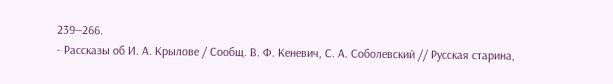239—266.
- Рассказы об И. А. Крылове / Сообщ. В. Ф. Кеневич, С. А. Соболевский // Русская старина,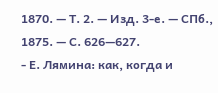1870. — Т. 2. — Изд. 3-е. — СПб., 1875. — С. 626—627.
- Е. Лямина: как, когда и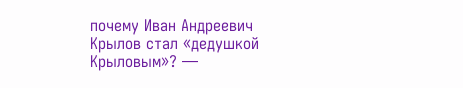почему Иван Андреевич Крылов стал «дедушкой Крыловым»? —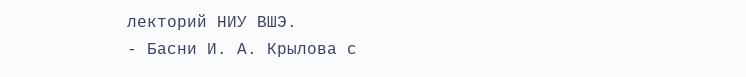лекторий НИУ ВШЭ.
- Басни И. А. Крылова с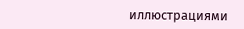иллюстрациями